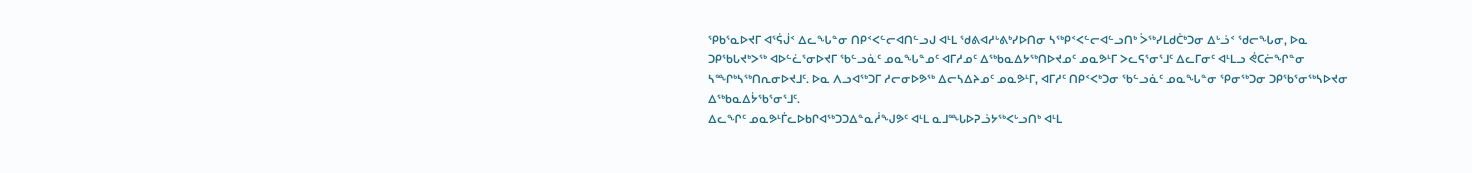ᕿᑲᕐᓇᐅᔪᒥ ᐊᕐᕌᒎᑉ ᐃᓚᖓᓐᓂ ᑎᑭᑉᐸᓪᓕᐊᑎᓪᓗᒍ ᐊᒻᒪ ᖁᕕᐊᓱᒡᕕᒃᓯᐅᑎᓂ ᓴᖅᑭᑉᐸᓪᓕᐊᓪᓗᑎᒃ ᐴᖅᓯᒪᑯᑖᒃᑐᓂ ᐃᒡᓘᑉ ᖁᓕᖓᓂ, ᐅᓇ ᑐᑭᖃᒐᔪᒃᐳᖅ ᐊᐅᓪᓛᕐᓂᐅᔪᒥ ᖃᓪᓗᓈᑦ ᓄᓇᖓᓐᓄᑦ ᐊᒥᓱᓄᑦ ᐃᖅᑲᓇᐃᔭᖅᑎᐅᔪᓄᑦ ᓄᓇᕗᒻᒥ ᐳᓚᕋᕐᓂᕐᒧᑦ ᐃᓚᒥᓂᑦ ᐊᒻᒪᓗ ᕚᑕᓖᖏᓐᓂ ᓴᙱᒃᓴᖅᑎᕆᓂᐅᔪᒧᑦ. ᐅᓇ ᐱᓗᐊᖅᑐᒥ ᓱᓕᓂᐅᕗᖅ ᐃᓕᓴᐃᔨᓄᑦ ᓄᓇᕗᒻᒥ, ᐊᒥᓱᑦ ᑎᑭᑉᐸᒃᑐᓂ ᖃᓪᓗᓈᑦ ᓄᓇᖓᓐᓂ ᕿᓂᖅᑐᓂ ᑐᑭᖃᕐᓂᖅᓴᐅᔪᓂ ᐃᖅᑲᓇᐃᔮᖃᕐᓂᕐᒧᑦ.
ᐃᓚᖏᑦ ᓄᓇᕗᒻᒦᓚᐅᑲᒋᐊᖅᑐᑐᐃᓐᓇᓲᖑᕗᑦ ᐊᒻᒪ ᓇᒧᙵᐅᕈᓘᔭᖅᐸᒡᓗᑎᒃ ᐊᒻᒪ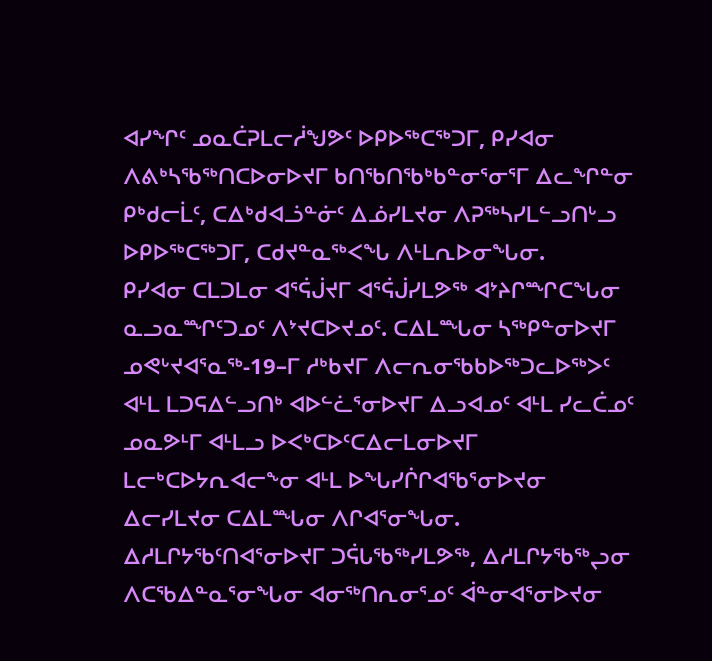ᐊᓯᖏᑦ ᓄᓇᑖᕈᒪᓕᓲᖑᕗᑦ ᐅᑭᐅᖅᑕᖅᑐᒥ, ᑭᓯᐊᓂ ᐱᕕᒃᓴᖃᖅᑎᑕᐅᓂᐅᔪᒥ ᑲᑎᖃᑎᖃᒃᑲᓐᓂᕐᓂᕐᒥ ᐃᓚᖏᓐᓂ ᑭᒃᑯᓕᒫᑦ, ᑕᐃᒃᑯᐊᓘᓐᓃᑦ ᐃᓅᓯᒪᔪᓂ ᐱᕈᖅᓴᓯᒪᓪᓗᑎᒡᓗ ᐅᑭᐅᖅᑕᖅᑐᒥ, ᑕᑯᔪᓐᓇᖅᐸᖓ ᐱᒻᒪᕆᐅᓂᖓᓂ.
ᑭᓯᐊᓂ ᑕᒪᑐᒪᓂ ᐊᕐᕌᒎᔪᒥ ᐊᕐᕌᒎᓯᒪᕗᖅ ᐊᔾᔨᒋᙱᑕᖓᓂ ᓇᓗᓇᙱᑦᑐᓄᑦ ᐱᔾᔪᑕᐅᔪᓄᑦ. ᑕᐃᒪᙵᓂ ᓴᖅᑭᓐᓂᐅᔪᒥ ᓄᕙᒡᔪᐊᕐᓇᖅ-19–ᒥ ᓱᒃᑲᔪᒥ ᐱᓕᕆᓂᖃᑲᐅᖅᑐᓚᐅᖅᐳᑦ ᐊᒻᒪ ᒪᑐᕋᐃᓪᓗᑎᒃ ᐊᐅᓪᓛᕐᓂᐅᔪᒥ ᐃᓗᐊᓄᑦ ᐊᒻᒪ ᓯᓚᑖᓄᑦ ᓄᓇᕗᒻᒥ ᐊᒻᒪᓗ ᐅᐸᒃᑕᐅᑦᑕᐃᓕᒪᓂᐅᔪᒥ ᒪᓕᒃᑕᐅᔭᕆᐊᓕᖕᓂ ᐊᒻᒪ ᐅᖓᓯᒌᒋᐊᖃᕐᓂᐅᔪᓂ ᐃᓕᓯᒪᔪᓂ ᑕᐃᒪᙵᓂ ᐱᒋᐊᕐᓂᖓᓂ.
ᐃᓱᒪᒋᔭᖃᑦᑎᐊᕐᓂᐅᔪᒥ ᑐᕌᒐᖃᖅᓯᒪᕗᖅ, ᐃᓱᒪᒋᔭᖃᖅᖢᓂ ᐱᑕᖃᐃᓐᓇᕐᓂᖓᓂ ᐊᓂᖅᑎᕆᓂᕐᓄᑦ ᐋᓐᓂᐊᕐᓂᐅᔪᓂ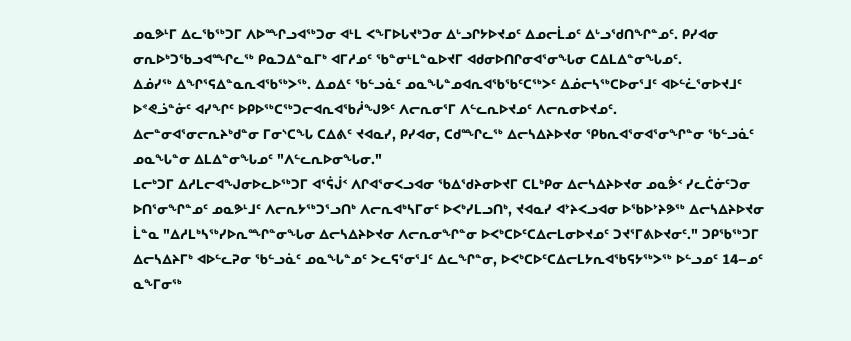ᓄᓇᕗᒻᒥ ᐃᓚᖃᖅᑐᒥ ᐱᐅᙱᓗᐊᖅᑐᓂ ᐊᒻᒪ ᐸᖕᒥᐅᒐᔪᒃᑐᓂ ᐃᒡᓗᒋᔭᐅᔪᓄᑦ ᐃᓄᓕᒫᓄᑦ ᐃᒡᓗᖁᑎᖏᓐᓄᑦ. ᑭᓯᐊᓂ ᓂᕆᐅᒃᑐᖃᓗᐊᙱᓚᖅ ᑭᓇᑐᐃᓐᓇᒥᒃ ᐊᒥᓱᓄᑦ ᖃᓐᓂᒻᒪᓐᓇᐅᔪᒥ ᐊᑯᓂᐅᑎᒋᓂᐊᕐᓂᖓᓂ ᑕᐃᒪᐃᓐᓂᖓᓄᑦ.
ᐃᓅᓯᖅ ᐃᖏᕐᕋᐃᓐᓇᕆᐊᖃᖅᐳᖅ. ᐃᓄᐃᑦ ᖃᓪᓗᓈᑦ ᓄᓇᖓᓐᓄᐊᕆᐊᖃᖃᑦᑕᖅᐳᑦ ᐃᓅᓕᓴᖅᑕᐅᓂᕐᒧᑦ ᐊᐅᓪᓛᕐᓂᐅᔪᒧᑦ ᐅᕝᕙᓘᓐᓃᑦ ᐊᓯᖏᑦ ᐅᑭᐅᖅᑕᖅᑐᓕᐊᕆᐊᖃᓲᖑᕗᑦ ᐱᓕᕆᓂᕐᒥ ᐱᓪᓚᕆᐅᔪᓄᑦ ᐱᓕᕆᓂᐅᔪᓄᑦ.
ᐃᓕᓐᓂᐊᕐᓂᓕᕆᔨᒃᑯᓐᓂ ᒥᓂᔅᑕᖓ ᑕᐃᕕᑦ ᔪᐊᓇᓯ, ᑭᓯᐊᓂ, ᑕᑯᙱᓚᖅ ᐃᓕᓴᐃᔨᐅᔪᓂ ᕿᑲᕆᐊᕐᓂᐊᕐᓂᖏᓐᓂ ᖃᓪᓗᓈᑦ ᓄᓇᖓᓐᓂ ᐃᒪᐃᓐᓂᖓᓄᑦ "ᐱᓪᓚᕆᐅᓂᖓᓂ."
ᒪᓕᒃᑐᒥ ᐃᓱᒪᓕᐊᖑᓂᐅᓚᐅᖅᑐᒥ ᐊᕐᕌᒎᑉ ᐱᒋᐊᕐᓂᐸᓗᐊᓂ ᖃᐃᖁᔨᓂᐅᔪᒥ ᑕᒪᒃᑭᓂ ᐃᓕᓴᐃᔨᐅᔪᓂ ᓄᓇᕘᑉ ᓯᓚᑖᓃᑦᑐᓂ ᐅᑎᕐᓂᖏᓐᓄᑦ ᓄᓇᕗᒻᒧᑦ ᐱᓕᕆᔭᖅᑐᕐᓗᑎᒃ ᐱᓕᕆᐊᒃᓴᒥᓂᑦ ᐅᐸᒃᓯᒪᓗᑎᒃ, ᔪᐊᓇᓯ ᐊᔾᔨᐸᓗᐊᓂ ᐅᖃᐅᔾᔨᕗᖅ ᐃᓕᓴᐃᔨᐅᔪᓂ ᒫᓐᓇ "ᐃᓱᒪᒃᓴᖅᓯᐅᕆᙱᓐᓂᖓᓂ ᐃᓕᓴᐃᔨᐅᔪᓂ ᐱᓕᕆᓂᖏᓐᓂ ᐅᐸᒃᑕᐅᑦᑕᐃᓕᒪᓂᐅᔪᓄᑦ ᑐᔪᕐᒥᕕᐅᔪᓂᑦ." ᑐᑭᖃᖅᑐᒥ ᐃᓕᓴᐃᔨᒥᒃ ᐊᐅᓪᓚᕈᓂ ᖃᓪᓗᓈᑦ ᓄᓇᖓᓐᓄᑦ ᐳᓚᕋᕐᓂᕐᒧᑦ ᐃᓚᖏᓐᓂ, ᐅᐸᒃᑕᐅᑦᑕᐃᓕᒪᔭᕆᐊᖃᕋᔭᖅᐳᖅ ᐅᓪᓗᓄᑦ 14–ᓄᑦ ᓇᖕᒥᓂᖅ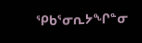ᕿᑲᕐᓂᕆᔭᖏᓐᓂ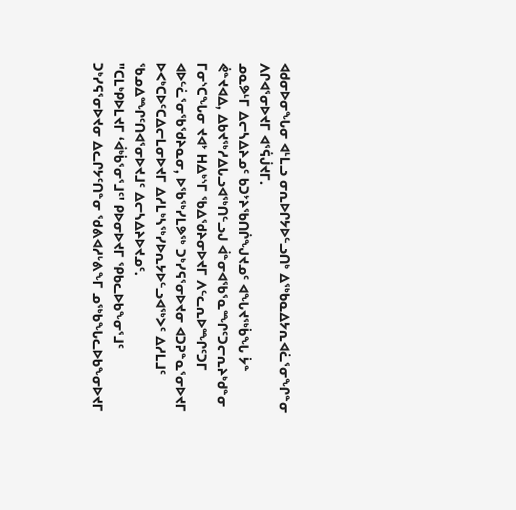ᐊᑯᓂᐅᓂᖓᓂ ᐊᒻᒪᓗ ᓂᕆᐅᒋᔭᐅᓪᓗᑎᒃ ᐃᖅᑲᓇᐃᔭᕆᐊᓛᕐᓂᖏᓐᓂ ᐱᒋᐊᕐᓂᐅᔪᒥ ᐊᕐᕌᒎᔪᒥ.
ᓄᓇᕗᒻᒥ ᐃᓕᓴᐃᔨᓄᑦ ᑲᑐᔾᔨᖃᑎᒌᖑᔪᓄᑦ ᐊᖓᔪᖅᑳᖓ ᔮᓐ ᕚᓐᔪᐊᐃ, ᐃᑲᔪᖅᓱᐃᒐᓗᐊᖅᑎᓪᓗᒍ ᐋᓐᓂᐊᖃᕐᓇᙱᑦᑐᓕᕆᔨᒃᑯᓐᓂ ᒥᓂᔅᑕᖓᓂ ᔪᐊᔾ ᕼᐃᒃᔅᒥ ᖃᐃᖁᔨᓂᐅᔪᒥ ᐱᓪᓚᕆᐅᙱᑦᑐᒥ ᐊᐅᓪᓛᕐᓂᖃᖁᔨᓇᓂ, ᐅᖃᖅᓯᒪᕗᖅ ᑐᒃᓯᕋᕐᓂᐅᔪᓂ ᐊᑐᕈᓐᓇᕐᓂᐅᔪᒥ ᐅᐸᒃᑕᐅᑦᑕᐃᓕᒪᓂᐅᔪᒥ ᐃᓱᒪᒃᓴᖅᓯᐅᕆᔭᐅᓪᓗᐊᖅᐳᑦ ᐃᓱᒪᒧᑦ ᖃᓄᐃᙱᑦᑎᐊᕐᓂᐅᔪᒧᑦ ᐃᓕᓴᐃᔨᐅᔪᓄᑦ.
"ᑕᒪᒃᑭᐅᒪᔪᒥ ‘ᐋᒃᑳᕐᓂᕐᒧᑦ' ᑭᐅᓂᐅᔪᒥ ᕿᑲᓚᐅᑲᖕᓂᕐᒧᑦ ᑐᒃᓯᕋᕐᓂᐅᔪᓂ ᐃᓚᒋᔭᑦᑎᓐᓂ ᖁᕕᐊᓱᒡᕕᖕᒥ ᓄᖅᑲᖓᓚᐅᑲᖕᓂᐅᔪᒥ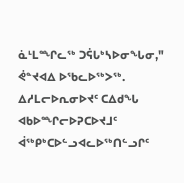ᓈᒻᒪᙱᓚᖅ ᑐᕌᒐᒃᓴᐅᓂᖓᓂ," ᕚᓐᔪᐊᐃ ᐅᖃᓚᐅᖅᐳᖅ.
ᐃᓱᒪᓕᐅᕆᓂᐅᔪᑦ ᑕᐃᑯᖓ ᐊᑲᐅᙱᓕᐅᕈᑕᐅᔪᒧᑦ ᐋᖅᑭᒃᑕᐅᓪᓗᐊᓚᐅᖅᑎᓪᓗᒋᑦ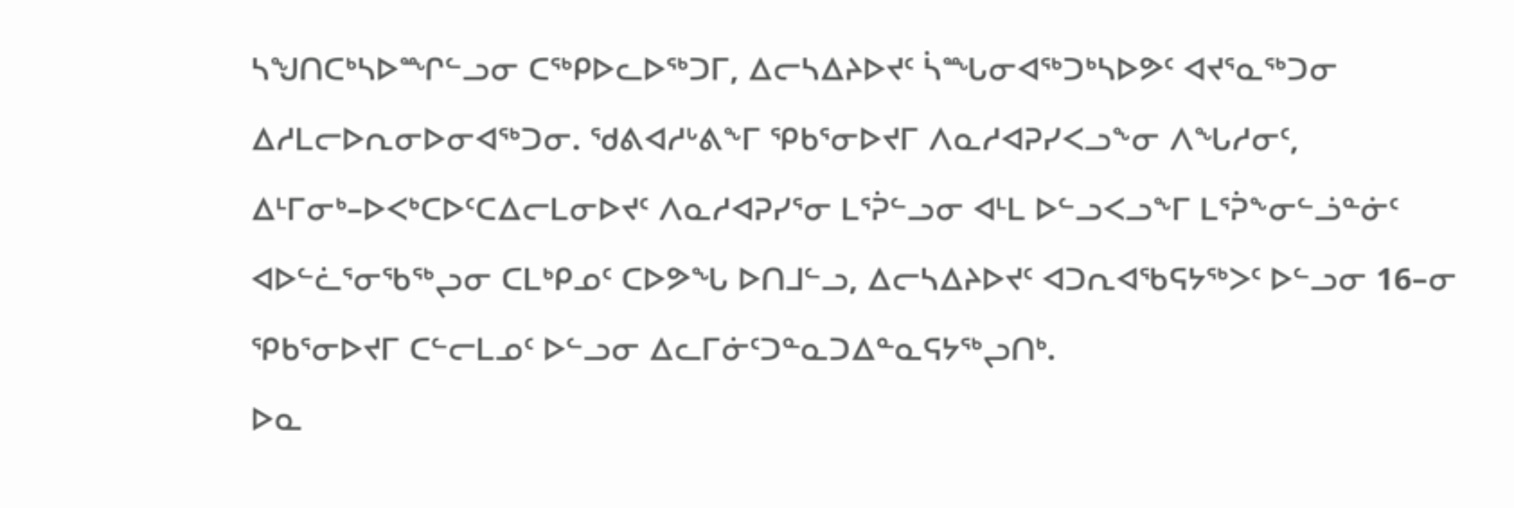ᓴᖑᑎᑕᒃᓴᐅᙱᓪᓗᓂ ᑕᖅᑭᐅᓚᐅᖅᑐᒥ, ᐃᓕᓴᐃᔨᐅᔪᑦ ᓵᙵᓂᐊᖅᑐᒃᓴᐅᕗᑦ ᐊᔪᕐᓇᖅᑐᓂ ᐃᓱᒪᓕᐅᕆᓂᐅᓂᐊᖅᑐᓂ. ᖁᕕᐊᓱᒡᕕᖕᒥ ᕿᑲᕐᓂᐅᔪᒥ ᐱᓇᓱᐊᕈᓯᐸᓗᖕᓂ ᐱᖓᓱᓂᑦ, ᐃᒻᒥᓂᒃ–ᐅᐸᒃᑕᐅᑦᑕᐃᓕᒪᓂᐅᔪᑦ ᐱᓇᓱᐊᕈᓯᕐᓂ ᒪᕐᕉᓪᓗᓂ ᐊᒻᒪ ᐅᓪᓗᐸᓗᖕᒥ ᒪᕐᕉᖕᓂᓪᓘᓐᓃᑦ ᐊᐅᓪᓛᕐᓂᖃᖅᖢᓂ ᑕᒪᒃᑭᓄᑦ ᑕᐅᕗᖓ ᐅᑎᒧᓪᓗ, ᐃᓕᓴᐃᔨᐅᔪᑦ ᐊᑐᕆᐊᖃᕋᔭᖅᐳᑦ ᐅᓪᓗᓂ 16–ᓂ ᕿᑲᕐᓂᐅᔪᒥ ᑕᓪᓕᒪᓄᑦ ᐅᓪᓗᓂ ᐃᓚᒥᓃᑦᑐᓐᓇᑐᐃᓐᓇᕋᔭᖅᖢᑎᒃ.
ᐅᓇ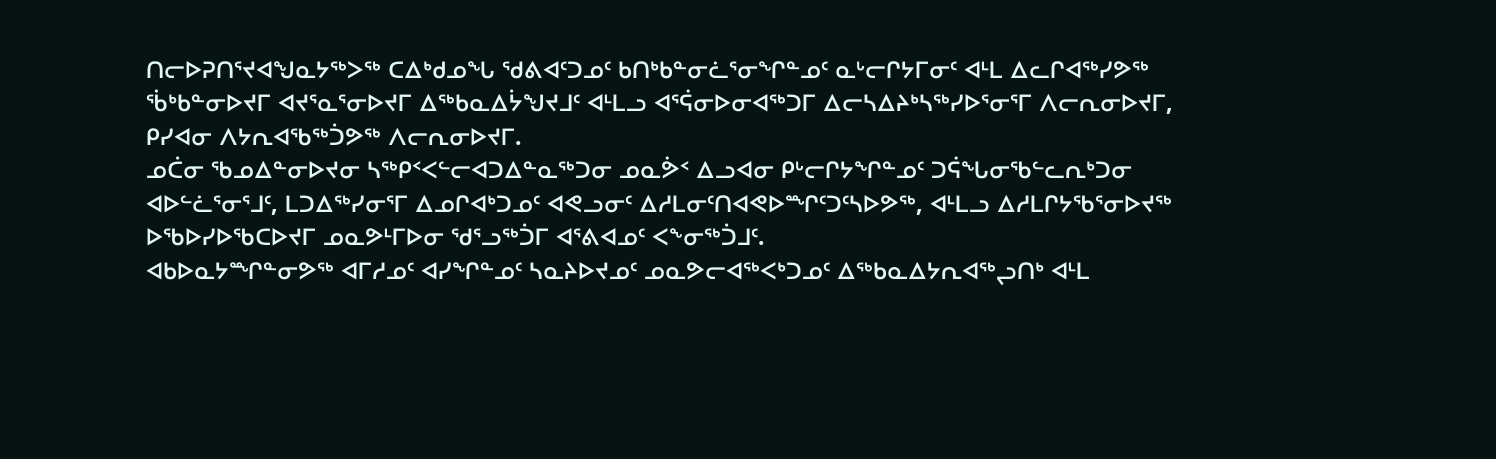ᑎᓕᐅᕈᑎᕐᔪᐊᖑᓇᔭᖅᐳᖅ ᑕᐃᒃᑯᓄᖓ ᖁᕕᐊᑦᑐᓄᑦ ᑲᑎᒃᑲᓐᓂᓛᕐᓂᖏᓐᓄᑦ ᓇᒡᓕᒋᔭᒥᓂᑦ ᐊᒻᒪ ᐃᓚᒋᐊᖅᓯᕗᖅ ᖄᒃᑲᓐᓂᐅᔪᒥ ᐊᔪᕐᓇᕐᓂᐅᔪᒥ ᐃᖅᑲᓇᐃᔮᖑᔪᒧᑦ ᐊᒻᒪᓗ ᐊᕐᕌᓂᐅᓂᐊᖅᑐᒥ ᐃᓕᓴᐃᔨᒃᓴᖅᓯᐅᕐᓂᕐᒥ ᐱᓕᕆᓂᐅᔪᒥ, ᑭᓯᐊᓂ ᐱᔭᕆᐊᖃᖅᑑᕗᖅ ᐱᓕᕆᓂᐅᔪᒥ.
ᓄᑖᓂ ᖃᓄᐃᓐᓂᐅᔪᓂ ᓴᖅᑭᑉᐸᓪᓕᐊᑐᐃᓐᓇᖅᑐᓂ ᓄᓇᕘᑉ ᐃᓗᐊᓂ ᑭᒡᓕᒋᔭᖏᓐᓄᑦ ᑐᕌᖓᓂᖃᓪᓚᕆᒃᑐᓂ ᐊᐅᓪᓛᕐᓂᕐᒧᑦ, ᒪᑐᐃᖅᓯᓂᕐᒥ ᐃᓄᒋᐊᒃᑐᓄᑦ ᐊᕙᓗᓂᑦ ᐃᓱᒪᓂᑦᑎᐊᕙᐅᙱᑦᑐᑦᓴᐅᕗᖅ, ᐊᒻᒪᓗ ᐃᓱᒪᒋᔭᖃᕐᓂᐅᔪᖅ ᐅᖃᐅᓯᐅᖃᑕᐅᔪᒥ ᓄᓇᕗᒻᒥᐅᓂ ᖁᕐᓗᖅᑑᒥ ᐊᕐᕕᐊᓄᑦ ᐸᖕᓂᖅᑑᒧᑦ.
ᐊᑲᐅᓇᔭᙱᓐᓂᕗᖅ ᐊᒥᓱᓄᑦ ᐊᓯᖏᓐᓄᑦ ᓴᓇᔨᐅᔪᓄᑦ ᓄᓇᕗᓕᐊᖅᐸᒃᑐᓄᑦ ᐃᖅᑲᓇᐃᔭᕆᐊᖅᖢᑎᒃ ᐊᒻᒪ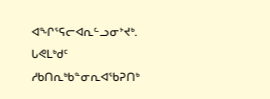ᐊᖏᕐᕋᓕᐊᕆᓪᓗᓂᔾᔪᒃ. ᒐᕙᒪᒃᑯᑦ ᓱᑲᑎᕆᒃᑲᓐᓂᕆᐊᖃᕈᑎᒃ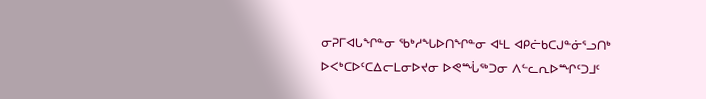ᓂᕈᒥᐊᒐᖏᓐᓂ ᖃᒃᓱᖓᐅᑎᖏᓐᓂ ᐊᒻᒪ ᐊᑭᓖᑲᑕᒍᓐᓃᕐᓗᑎᒃ ᐅᐸᒃᑕᐅᑦᑕᐃᓕᒪᓂᐅᔪᓂ ᐅᕙᙶᖅᑐᓂ ᐱᓪᓚᕆᐅᙱᑦᑐᒧᑦ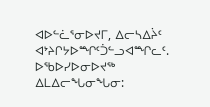ᐊᐅᓪᓛᕐᓂᐅᔪᒥ, ᐃᓕᓴᐃᔩᑦ ᐊᔾᔨᒋᔭᐅᙱᑦᑑᓪᓗᐊᙱᓚᑦ.
ᐅᖃᐅᓯᐅᓂᐅᔪᖅ ᐃᒪᐃᓕᖓᓂᖓᓂ: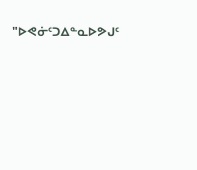"ᐅᕙᓃᑦᑐᐃᓐᓇᐅᕗᒍᑦ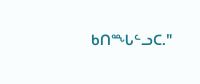ᑲᑎᙵᓪᓗᑕ."